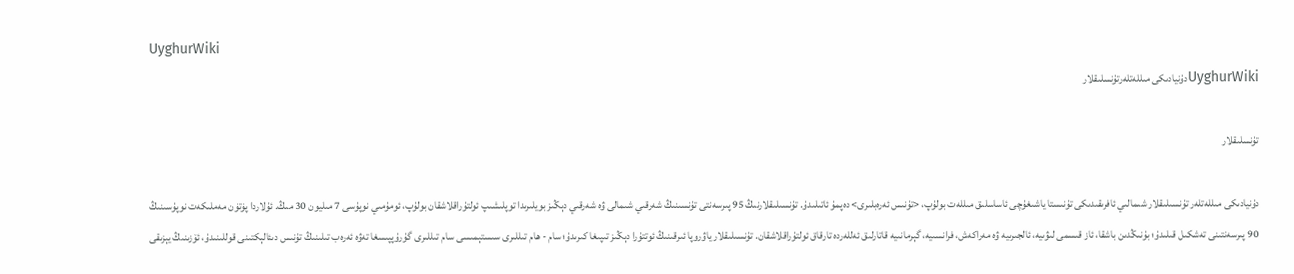UyghurWiki
UyghurWikiدۇنيادىكى مىللەتلەرتۇنسلىقلار

تۇنسلىقلار

دۇنيادىكى مىللەتلەر تۇنسىلىقلار شىمالىي ئافرىقىدىكى تۇنىستا ياشىغۇچى ئاساسلىق مىللەت بولۇپ، <تۇنىس ئەرەبلىرى> دەپمۇ ئاتىلىدۇ. تۇنسىلىقلارنىڭ 95 پىرسەنتى تۇنسىنىڭ شەرقىي شىمالى ۋە شەرقىي دېڭىز بويلىرىدا توپلىشىپ ئولتۇراقلاشقان بولۇپ، ئومۇمىي نوپۇسى 7 مىليون 30 مىڭ. ئۇلاردا پۈتۈن مەملىكەت نوپۇسىنىڭ 90 پىرسەنتىنى تەشكىل قىلىدۇ؛ بۇنىڭدىن باشقا، ئاز قىسمى لىۋىيە، ئالجىرىيە ۋە مەراكەش، فرانسىيە، گېرمانىيە قاتارلىق ئەللەردە تارقاق ئولتۇراقلاشقان. تۇنسىلىقلار ياۋروپا ئىرقىنىڭ ئوتتۇرا دېڭىز تىپىغا كىرىدۇ؛ سام - ھام تىللىرى سىستېمىسى سام تىللىرى گۇرۇپپىسغا تەۋە ئەرەب تىلىنىڭ تۇنىس دىئالېكتىنى قوللىنىدۇ، ئۆزىنىڭ يېزىقى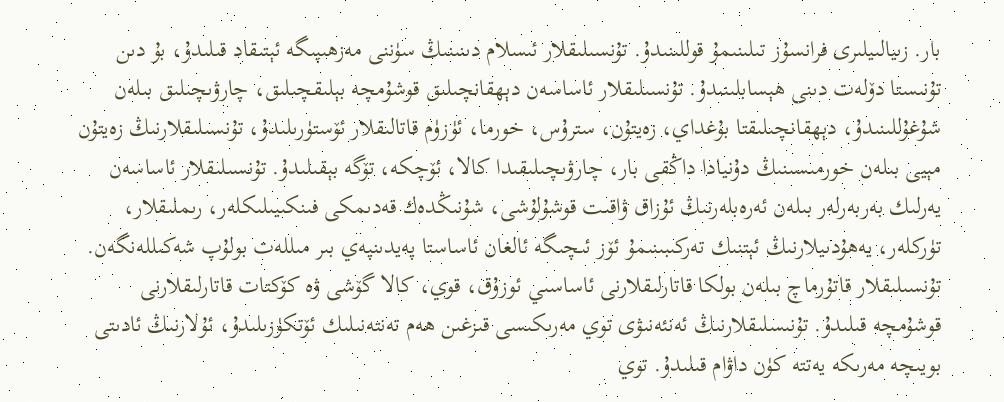بار. زىيالىيلىرى فرانسۇز تىلىنىمۇ قوللىنىدۇ. تۇنسىلىقلار ئىسلام دىنىنىڭ سۈننى مەزھىپىگە ئېتىقاد قىلىدۇ، بۇ دىن تۇنىستا دۆلەت دىنى ھېسابلىنىدۇ. تۇنسىلىقلار ئاساسەن دېھقانچىلىق قوشۇمچە بېلىقچىلىق، چارۋىچىلىق بىلەن شۇغۇللىنىدۇ، دېھقانچىلىقتا بۇغداي، زەيتۇن، سترۇس، خورما، ئۈزۈم قاتالىقلار ئۆستۈرىلىدۇ، تۇنسىلىقلارنىڭ زەيتۇن مېيى بىلەن خورمىسىنىڭ دۇنيادا داڭقى بار، چارۋىچىلىقىدا كالا، ئۆچكە، تۆگە بېقىلىدۇ. تۇنسىلىقلار ئاساسەن يەرلىك بەربەرلەر بىلەن ئەرەبلەرنىڭ ئۇزاق ۋاقىت قوشۇلۇشى، شۇنىڭدەك قەدىمكى فىنكىيىلىكلەر، رىملىقلار، تۈركلەر، يەھۇدىيلارنىڭ ئېتنىك تەركىبىنىمۇ ئۆز ئىچىگە ئالغان ئاساستا پەيدىنپەي بىر مىللەت بولۇپ شەكىللەنگەن. تۇنسىلىقلار قاتۇرماچ بىلەن بولكا قاتارلىقلارنى ئاساسىي ئوزۇق، قوي، كالا گۆشى ۋە كۆكتات قاتارلىقلارنى قوشۇمچە قىلىدۇ. تۇنىسلىقلارنىڭ ئەنئەنىۋى توي مەرىكىسى قىزغىن ھەم تەنتەنىلىك ئۆتكۈزىلىدۇ، ئۇلارنىڭ ئادىتى بويىچە مەرىكە يەتتە كۈن داۋام قىلىدۇ. توي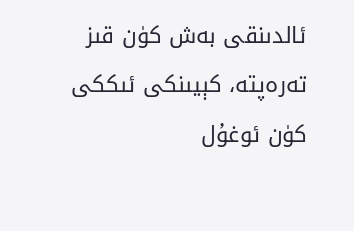ئالدىنقى بەش كۈن قىز تەرەپتە، كېيىنكى ئىككى كۈن ئوغۇل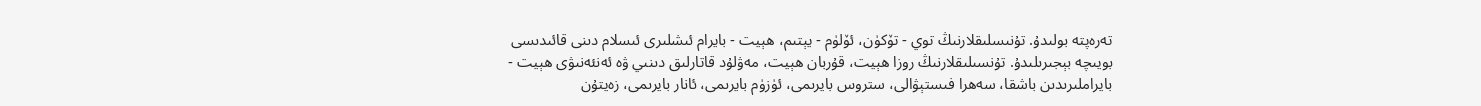تەرەپتە بولىدۇ. تۇنىسلىقلارنىڭ توي - تۆكۈن، ئۆلۈم - يېتىم، ھېيت - بايرام ئىشلىرى ئىسلام دىنى قائىدىسى بويىچە بېجىرىلىدۇ. تۇنسىلىقلارنىڭ روزا ھېيت، قۇربان ھېيت، مەۋلۇد قاتارلىق دىنىي ۋە ئەنئەنىۋى ھېيت - بايراملىرىدىن باشقا، سەھرا فىستېۋالى، ستروس بايرىمى، ئۈزۈم بايرىمى، ئانار بايرىمى، زەيتۇن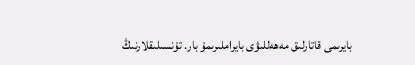بايرىمى قاتارلىق مەھەللىۋى بايراملىرىمۇ بار. تۇنسىلىقلارنىڭ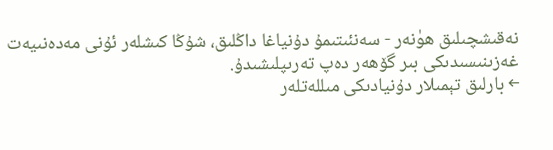نەقىشچىلىق ھۈنەر - سەنئىتىمۇ دۇنياغا داڭلىق، شۇڭا كىشلەر ئۇنى مەدەنىيەت غەزىنىسىدىكى بىر گۆھەر دەپ تەرىپلىشىدۇ.
← بارلىق تېمىلار دۇنيادىكى مىللەتلەر